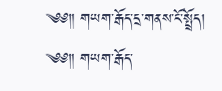༄༅༎ གཡག་རྒོད་དྲ་གནས་ངོ་སྤྲོད།
༄༅༎ གཡག་རྒོད་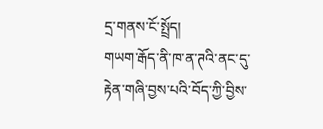དྲ་གནས་ངོ་སྤྲོད།
གཡག་རྒོད་ནི་ཁ་ན་ཊའི་ནང་དུ་རྟེན་གཞི་བྱས་པའི་བོད་ཀྱི་བྱིས་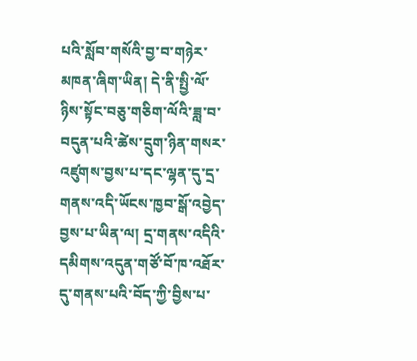པའི་སློབ་གསོའི་བྱ་བ་གཉེར་མཁན་ཞིག་ཡིན། དེ་ནི་སྤྱི་ལོ་ཉིས་སྟོང་བཅུ་གཅིག་ལོའི་ཟླ་བ་བདུན་པའི་ཚེས་དྲུག་ཉིན་གསར་འཛུགས་བྱས་པ་དང་ལྷན་དུ་དྲ་གནས་འདི་ཡོངས་ཁྱབ་སྒོ་འབྱེད་བྱས་པ་ཡིན་ལ། དྲ་གནས་འདིའི་དམིགས་འདུན་གཙོ་བོ་ཁ་འཐོར་དུ་གནས་པའི་བོད་ཀྱི་བྱིས་པ་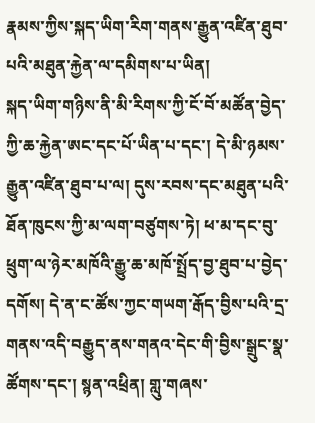རྣམས་ཀྱིས་སྐད་ཡིག་རིག་གནས་རྒྱུན་འཛིན་ཐུབ་པའི་མཐུན་རྐྱེན་ལ་དམིགས་པ་ཡིན།
སྐད་ཡིག་གཉིས་ནི་མི་རིགས་ཀྱི་ངོ་བོ་མཚོན་བྱེད་ཀྱི་ཆ་རྐྱེན་ཨང་དང་པོ་ཡིན་པ་དང་། དེ་མི་ཉམས་རྒྱུན་འཛིན་ཐུབ་པ་ལ། དུས་རབས་དང་མཐུན་པའི་ཐོན་ཁུངས་ཀྱི་མ་ལག་བཙུགས་ཏེ། ཕ་མ་དང་བུ་ཕྲུག་ལ་ཉེར་མཁོའི་རྒྱུ་ཆ་མཁོ་སྤྲོད་བྱ་ཐུབ་པ་བྱེད་དགོས། དེ་ན་ང་ཚོས་ཀྱང་གཡག་རྒོད་བྱིས་པའི་དྲ་གནས་འདི་བརྒྱུད་ནས་གནའ་དེང་གི་བྱིས་སྒྲུང་སྣ་ཚོགས་དང་། སྙན་འཕྲིན། གླུ་གཞས་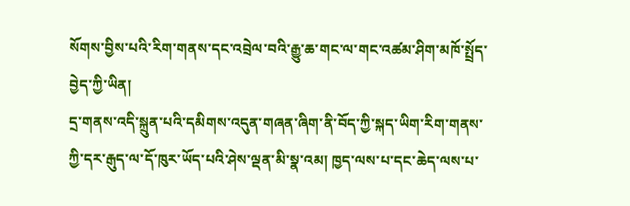སོགས་བྱིས་པའི་རིག་གནས་དང་འབྲེལ་བའི་རྒྱུ་ཆ་གང་ལ་གང་འཚམ་ཤིག་མཁོ་སྤྲོད་བྱེད་ཀྱི་ཡིན།
དྲ་གནས་འདི་སྐྲུན་པའི་དམིགས་འདུན་གཞན་ཞིག་ནི་བོད་ཀྱི་སྐད་ཡིག་རིག་གནས་ཀྱི་དར་རྒུད་ལ་དོ་ཁུར་ཡོད་པའི་ཤེས་ལྡན་མི་སྣ་འམ། ཁྱད་ལས་པ་དང་ཆེད་ལས་པ་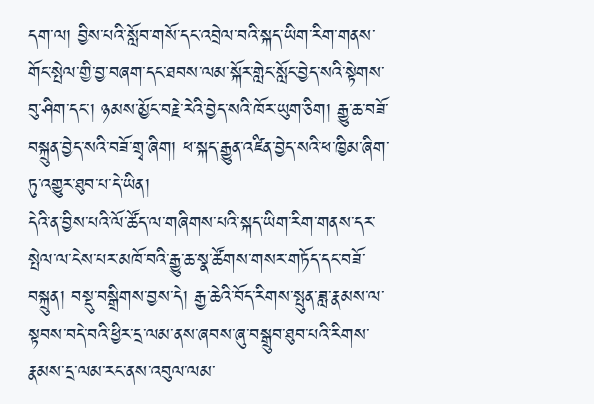དག་ལ། བྱིས་པའི་སློབ་གསོ་དང་འབྲེལ་བའི་སྐད་ཡིག་རིག་གནས་གོང་སྤེལ་གྱི་བྱ་བཞག་དང་ཐབས་ལམ་སྐོར་གླེང་སློང་བྱེད་སའི་སྟེགས་བུ་ཤིག་དང་། ཉམས་མྱོང་བརྗེ་རེའི་བྱེད་སའི་ཁོར་ཡུག་ཅིག། རྒྱུ་ཆ་བཟོ་བསྐྲུན་བྱེད་སའི་བཟོ་གྲྭ་ཞིག། ཕ་སྐད་རྒྱུན་འཛིན་བྱེད་སའི་ཕ་ཁྱིམ་ཞིག་ཏུ་འགྱུར་ཐུབ་པ་དེ་ཡིན།
དེའི་ན་བྱིས་པའི་ལོ་ཚོད་ལ་གཞིགས་པའི་སྐད་ཡིག་རིག་གནས་དར་སྤེལ་ལ་ངེས་པར་མཁོ་བའི་རྒྱུ་ཆ་སྣ་ཚོགས་གསར་གཏོད་དང་བཟོ་བསྐྲུན། བསྡུ་བསྒྲིགས་བྱས་དེ། རྒྱ་ཆེའི་བོད་རིགས་སྤུན་ཟླ་རྣམས་ལ་སྟབས་བདེ་བའི་ཕྱིར་དྲ་ལམ་ནས་ཞབས་ཞུ་བསྒྲུབ་ཐུབ་པའི་རིགས་རྣམས་དྲ་ལམ་རང་ནས་འབུལ་ལམ་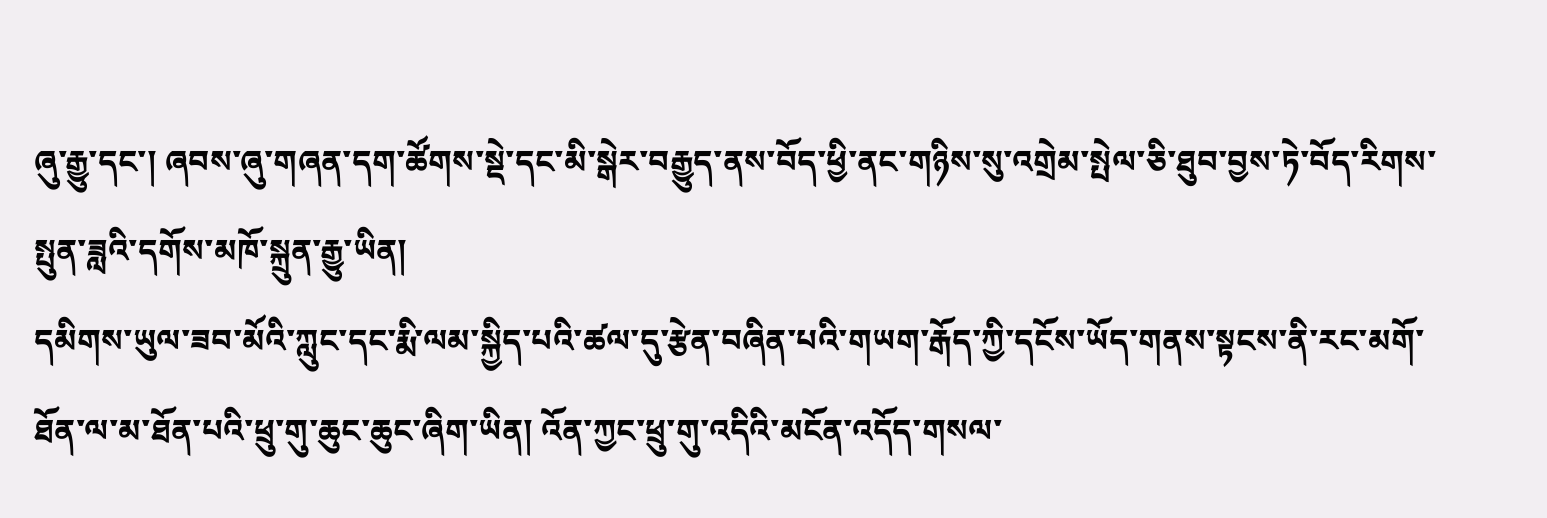ཞུ་རྒྱུ་དང་། ཞབས་ཞུ་གཞན་དག་ཚོགས་སྡེ་དང་མི་སྒེར་བརྒྱུད་ནས་བོད་ཕྱི་ནང་གཉིས་སུ་འགྲེམ་སྤེལ་ཅི་ཐུབ་བྱས་ཏེ་བོད་རིགས་སྤུན་ཟླའི་དགོས་མཁོ་སྐྲུན་རྒྱུ་ཡིན།
དམིགས་ཡུལ་ཟབ་མོའི་ཀླུང་དང་རྨི་ལམ་སྐྱིད་པའི་ཚལ་དུ་རྩེན་བཞིན་པའི་གཡག་རྒོད་ཀྱི་དངོས་ཡོད་གནས་སྟངས་ནི་རང་མགོ་ཐོན་ལ་མ་ཐོན་པའི་ཕྲུ་གུ་ཆུང་ཆུང་ཞིག་ཡིན། འོན་ཀྱང་ཕྲུ་གུ་འདིའི་མངོན་འདོད་གསལ་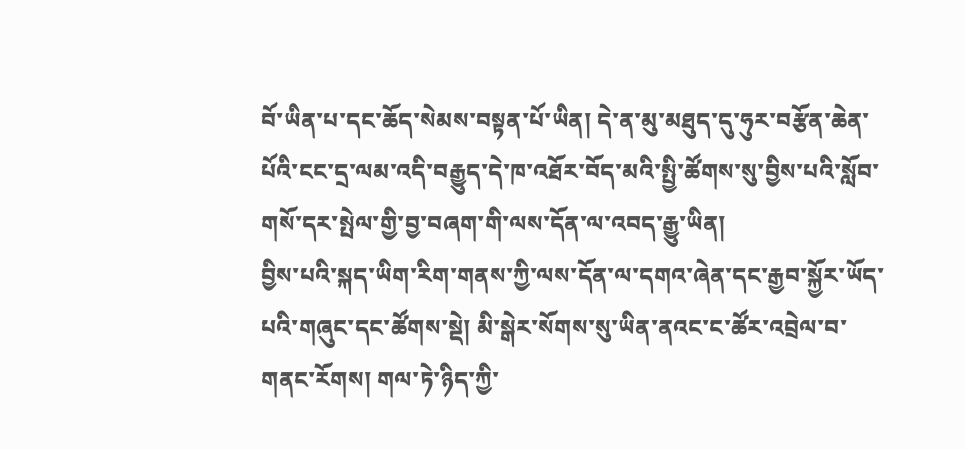བོ་ཡིན་པ་དང་ཆོད་སེམས་བསྟན་པོ་ཡིན། དེ་ན་མུ་མཐུད་དུ་ཧུར་བརྩོན་ཆེན་པོའི་ངང་དྲ་ལམ་འདི་བརྒྱུད་དེ་ཁ་འཐོར་བོད་མའི་སྤྱི་ཚོགས་སུ་བྱིས་པའི་སློབ་གསོ་དར་སྤེལ་གྱི་བྱ་བཞག་གི་ལས་དོན་ལ་འབད་རྒྱུ་ཡིན།
བྱིས་པའི་སྐད་ཡིག་རིག་གནས་ཀྱི་ལས་དོན་ལ་དགའ་ཞེན་དང་རྒྱབ་སྐྱོར་ཡོད་པའི་གཞུང་དང་ཚོགས་སྡེ། མི་སྒེར་སོགས་སུ་ཡིན་ནའང་ང་ཚོར་འབྲེལ་བ་གནང་རོགས། གལ་ཏེ་ཉིད་ཀྱི་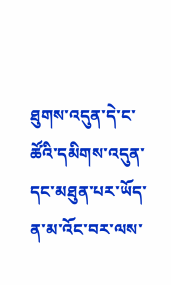ཐུགས་འདུན་དེ་ང་ཚོའི་དམིགས་འདུན་དང་མཐུན་པར་ཡོད་ན་མ་འོང་བར་ལས་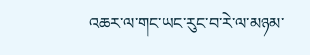འཆར་ལ་གང་ཡང་རུང་བ་རེ་ལ་མཉམ་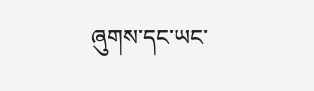ཞུགས་དང་ཡང་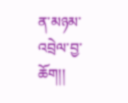ན་མཉམ་འབྲེལ་བྱ་ཆོག།།